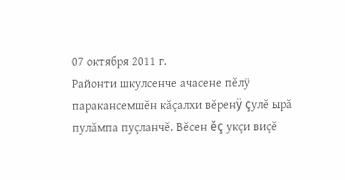07 октября 2011 г.
Районти шкулсенче ачасене пĕлÿ паракансемшĕн кăçалхи вĕренÿ çулĕ ырă пулăмпа пуçланчĕ. Вĕсен ĕç укçи виçĕ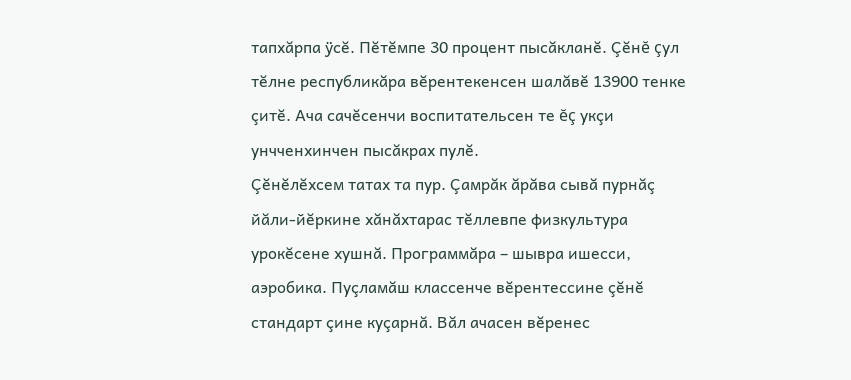тапхăрпа ÿсĕ. Пĕтĕмпе 30 процент пысăкланĕ. Çĕнĕ çул тĕлне республикăра вĕрентекенсен шалăвĕ 13900 тенке çитĕ. Ача сачĕсенчи воспитательсен те ĕç укçи унчченхинчен пысăкрах пулĕ.
Çĕнĕлĕхсем татах та пур. Çамрăк ăрăва сывă пурнăç йăли-йĕркине хăнăхтарас тĕллевпе физкультура урокĕсене хушнă. Программăра – шывра ишесси, аэробика. Пуçламăш классенче вĕрентессине çĕнĕ стандарт çине куçарнă. Вăл ачасен вĕренес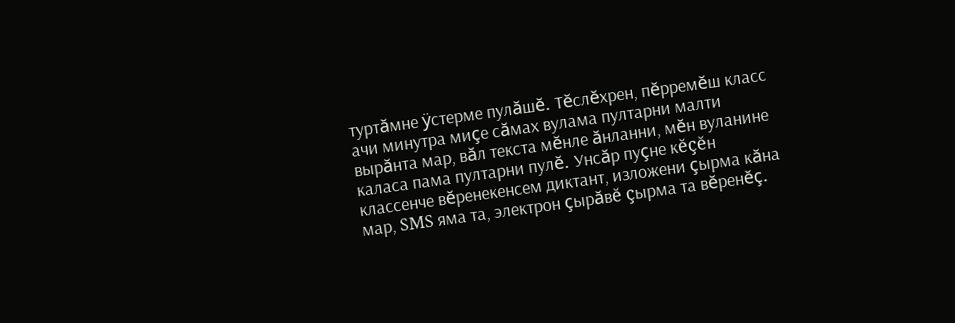туртăмне ÿстерме пулăшĕ. Тĕслĕхрен, пĕрремĕш класс ачи минутра миçе сăмах вулама пултарни малти вырăнта мар, вăл текста мĕнле ăнланни, мĕн вуланине каласа пама пултарни пулĕ. Унсăр пуçне кĕçĕн классенче вĕренекенсем диктант, изложени çырма кăна мар, SMS яма та, электрон çырăвĕ çырма та вĕренĕç.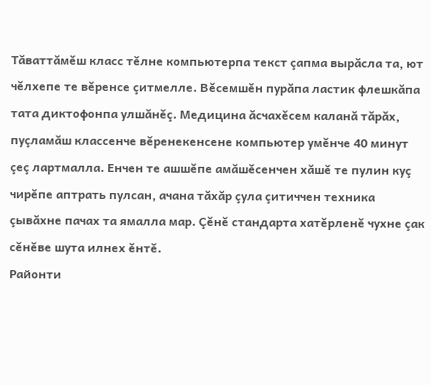Тăваттăмĕш класс тĕлне компьютерпа текст çапма вырăсла та, ют чĕлхепе те вĕренсе çитмелле. Вĕсемшĕн пурăпа ластик флешкăпа тата диктофонпа улшăнĕç. Медицина ăсчахĕсем каланă тăрăх, пуçламăш классенче вĕренекенсене компьютер умĕнче 40 минут çеç лартмалла. Енчен те ашшĕпе амăшĕсенчен хăшĕ те пулин куç чирĕпе аптрать пулсан, ачана тăхăр çула çитиччен техника çывăхне пачах та ямалла мар. Çĕнĕ стандарта хатĕрленĕ чухне çак сĕнĕве шута илнех ĕнтĕ.
Районти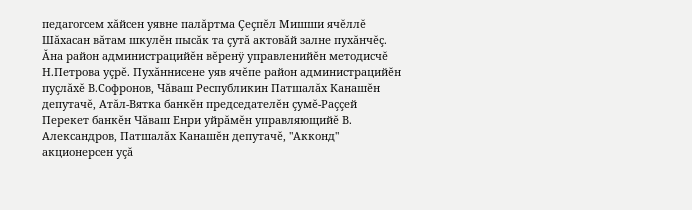педагогсем хăйсен уявне палăртма Çеçпĕл Мишши ячĕллĕ Шăхасан вăтам шкулĕн пысăк та çутă актовăй залне пухăнчĕç. Ăна район администрацийĕн вĕренÿ управленийĕн методисчĕ Н.Петрова уçрĕ. Пухăннисене уяв ячĕпе район администрацийĕн пуçлăхĕ В.Софронов, Чăваш Республикин Патшалăх Канашĕн депутачĕ, Атăл-Вятка банкĕн председателĕн çумĕ-Раççей Перекет банкĕн Чăваш Енри уйрăмĕн управляющийĕ В. Александров, Патшалăх Канашĕн депутачĕ, "Акконд" акционерсен уçă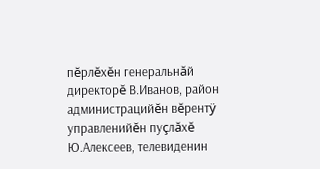пĕрлĕхĕн генеральнăй директорĕ В.Иванов, район администрацийĕн вĕрентÿ управленийĕн пуçлăхĕ Ю.Алексеев, телевиденин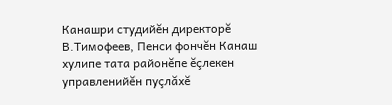Канашри студийĕн директорĕ В.Тимофеев, Пенси фончĕн Канаш хулипе тата районĕпе ĕçлекен управленийĕн пуçлăхĕ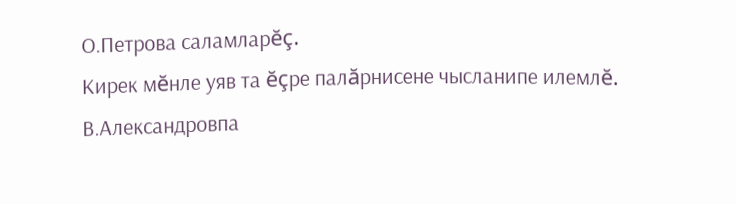О.Петрова саламларĕç.
Кирек мĕнле уяв та ĕçре палăрнисене чысланипе илемлĕ. В.Александровпа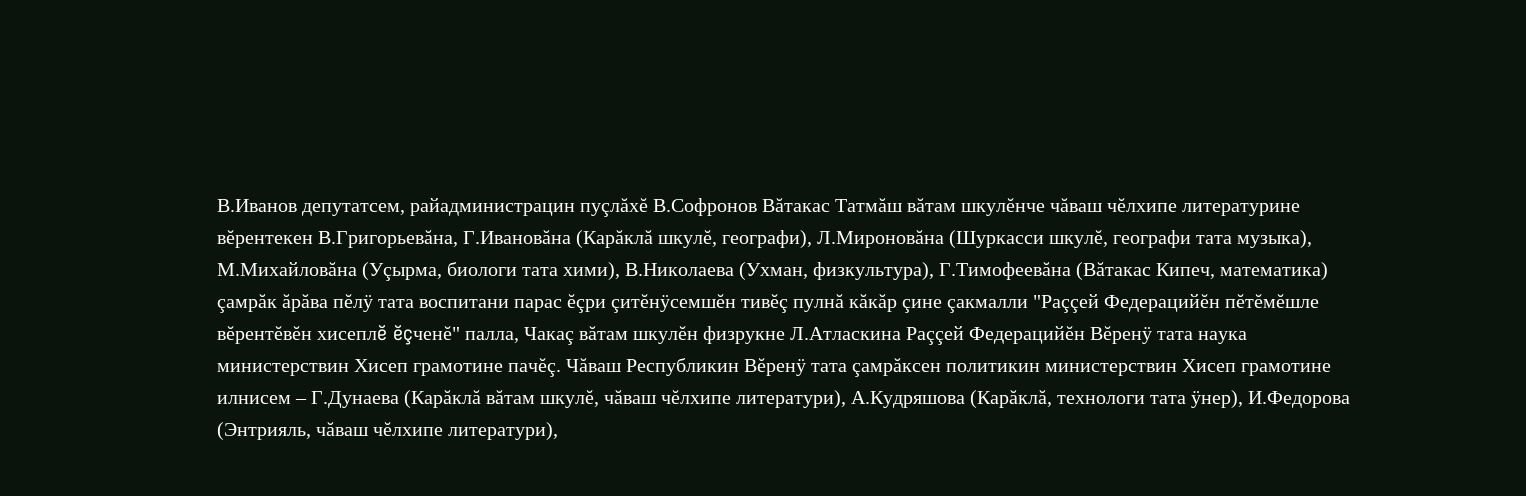В.Иванов депутатсем, райадминистрацин пуçлăхĕ В.Софронов Вăтакас Татмăш вăтам шкулĕнче чăваш чĕлхипе литературине вĕрентекен В.Григорьевăна, Г.Ивановăна (Карăклă шкулĕ, географи), Л.Мироновăна (Шуркасси шкулĕ, географи тата музыка), М.Михайловăна (Уçырма, биологи тата хими), В.Николаева (Ухман, физкультура), Г.Тимофеевăна (Вăтакас Кипеч, математика) çамрăк ăрăва пĕлÿ тата воспитани парас ĕçри çитĕнÿсемшĕн тивĕç пулнă кăкăр çине çакмалли "Раççей Федерацийĕн пĕтĕмĕшле вĕрентĕвĕн хисеплĕ ĕçченĕ" палла, Чакаç вăтам шкулĕн физрукне Л.Атласкина Раççей Федерацийĕн Вĕренÿ тата наука министерствин Хисеп грамотине пачĕç. Чăваш Республикин Вĕренÿ тата çамрăксен политикин министерствин Хисеп грамотине илнисем – Г.Дунаева (Карăклă вăтам шкулĕ, чăваш чĕлхипе литератури), А.Кудряшова (Карăклă, технологи тата ÿнер), И.Федорова (Энтрияль, чăваш чĕлхипе литератури),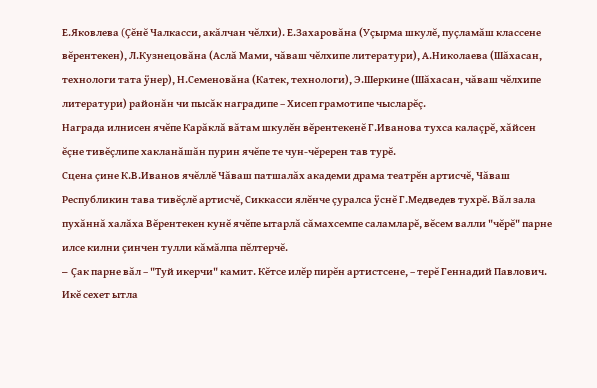Е.Яковлева (Çĕнĕ Чалкасси, акăлчан чĕлхи). Е.Захаровăна (Уçырма шкулĕ, пуçламăш классене вĕрентекен), Л.Кузнецовăна (Аслă Мами, чăваш чĕлхипе литератури), А.Николаева (Шăхасан, технологи тата ÿнер), Н.Семеновăна (Катек, технологи), Э.Шеркине (Шăхасан, чăваш чĕлхипе литератури) районăн чи пысăк наградипе – Хисеп грамотипе чысларĕç.
Награда илнисен ячĕпе Карăклă вăтам шкулĕн вĕрентекенĕ Г.Иванова тухса калаçрĕ, хăйсен ĕçне тивĕçлипе хакланăшăн пурин ячĕпе те чун-чĕререн тав турĕ.
Сцена çине К.В.Иванов ячĕллĕ Чăваш патшалăх академи драма театрĕн артисчĕ, Чăваш Республикин тава тивĕçлĕ артисчĕ, Сиккасси ялĕнче çуралса ÿснĕ Г.Медведев тухрĕ. Вăл зала пухăннă халăха Вĕрентекен кунĕ ячĕпе ытарлă сăмахсемпе саламларĕ, вĕсем валли "чĕрĕ" парне илсе килни çинчен тулли кăмăлпа пĕлтерчĕ.
– Çак парне вăл – "Туй икерчи" камит. Кĕтсе илĕр пирĕн артистсене, – терĕ Геннадий Павлович.
Икĕ сехет ытла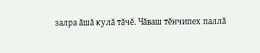залра ăшă кулă тăчĕ. Чăваш тĕнчипех паллă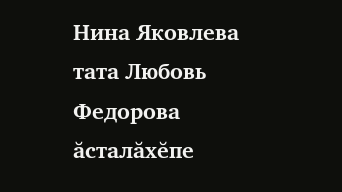Нина Яковлева тата Любовь Федорова ăсталăхĕпе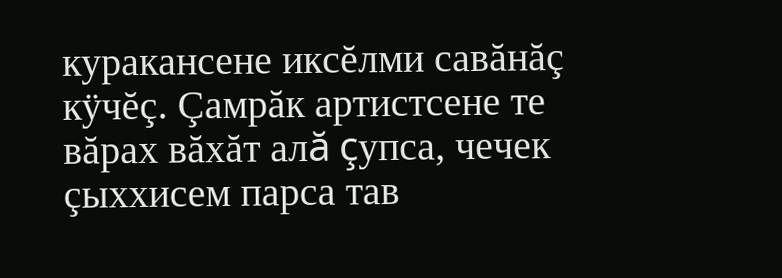куракансене иксĕлми савăнăç кÿчĕç. Çамрăк артистсене те вăрах вăхăт алă çупса, чечек çыххисем парса тав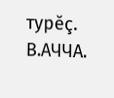турĕç.
В.АЧЧА.